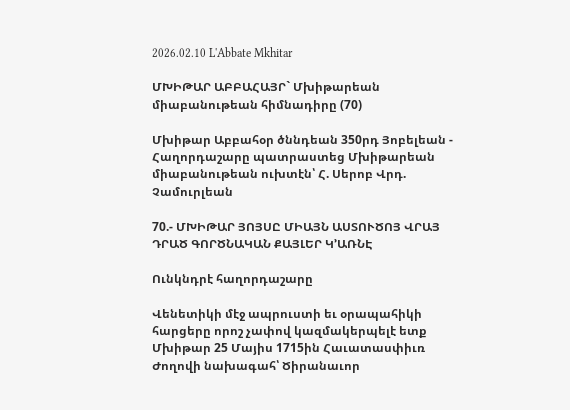2026.02.10 L'Abbate Mkhitar

ՄԽԻԹԱՐ ԱԲԲԱՀԱՅՐ` Մխիթարեան միաբանութեան հիմնադիրը (70)

Մխիթար Աբբահօր ծննդեան 350րդ Յոբելեան - Հաղորդաշարը պատրաստեց Մխիթարեան միաբանութեան ուխտէն՝ Հ. Սերոբ Վրդ. Չամուրլեան

70.- ՄԽԻԹԱՐ ՅՈՅՍԸ ՄԻԱՅՆ ԱՍՏՈՒԾՈՅ ՎՐԱՅ ԴՐԱԾ ԳՈՐԾՆԱԿԱՆ ՔԱՅԼԵՐ Կ՚ԱՌՆԷ

Ունկնդրէ հաղորդաշարը

Վենետիկի մէջ ապրուստի եւ օրապահիկի հարցերը որոշ չափով կազմակերպելէ ետք Մխիթար 25 Մայիս 1715ին Հաւատասփիւռ Ժողովի նախագահ՝ Ծիրանաւոր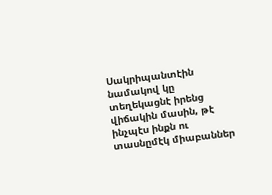Սակրիպանտէին նամակով կը տեղեկացնէ իրենց վիճակին մասին, թէ ինչպէս ինքն ու տասնըմէկ միաբաններ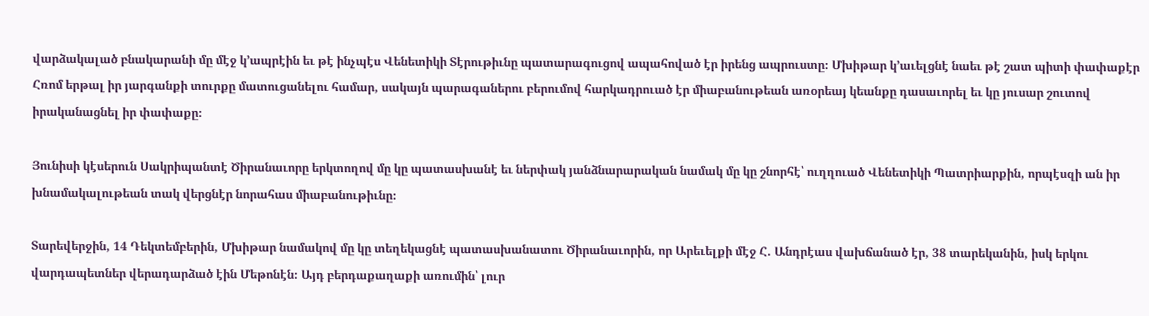վարձակալած բնակարանի մը մէջ կ՚ապրէին եւ թէ ինչպէս Վենետիկի Տէրութիւնը պատարագուցով ապահոված էր իրենց ապրուստը։ Մխիթար կ՚աւելցնէ նաեւ թէ շատ պիտի փափաքէր Հռոմ երթալ իր յարգանքի տուրքը մատուցանելու համար, սակայն պարագաներու բերումով հարկադրուած էր միաբանութեան առօրեայ կեանքը դասաւորել եւ կը յուսար շուտով իրականացնել իր փափաքը։

Յունիսի կէսերուն Սակրիպանտէ Ծիրանաւորը երկտողով մը կը պատասխանէ եւ ներփակ յանձնարարական նամակ մը կը շնորհէ՝ ուղղուած Վենետիկի Պատրիարքին, որպէսզի ան իր խնամակալութեան տակ վերցնէր նորահաս միաբանութիւնը։

Տարեվերջին, 14 Դեկտեմբերին, Մխիթար նամակով մը կը տեղեկացնէ պատասխանատու Ծիրանաւորին, որ Արեւելքի մէջ Հ. Անդրէաս վախճանած էր, 38 տարեկանին, իսկ երկու վարդապետներ վերադարձած էին Մեթոնէն։ Այդ բերդաքաղաքի առումին՝ լուր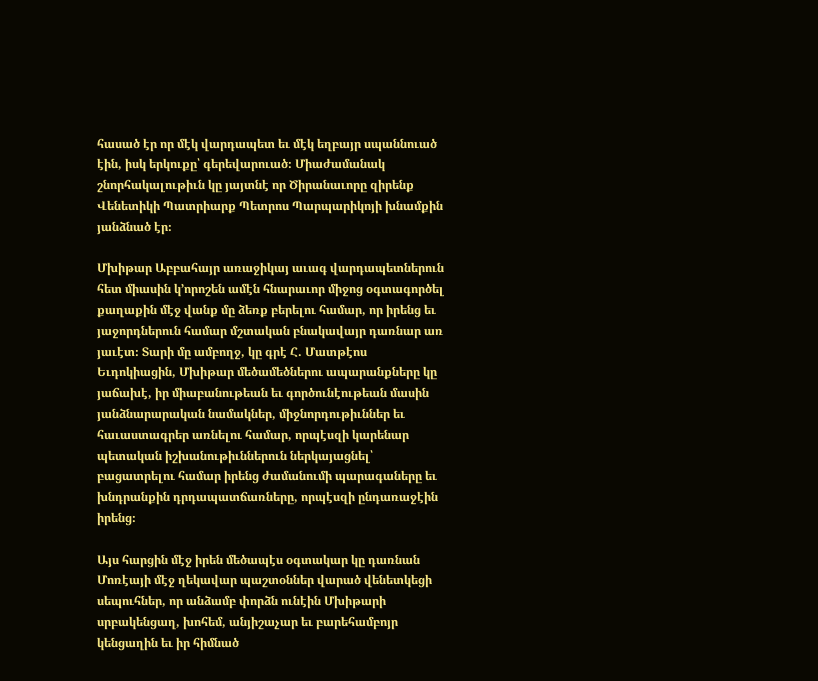հասած էր որ մէկ վարդապետ եւ մէկ եղբայր սպաննուած էին, իսկ երկուքը՝ գերեվարուած։ Միաժամանակ շնորհակալութիւն կը յայտնէ որ Ծիրանաւորը զիրենք Վենետիկի Պատրիարք Պետրոս Պարպարիկոյի խնամքին յանձնած էր։

Մխիթար Աբբահայր առաջիկայ աւագ վարդապետներուն հետ միասին կ՚որոշեն ամէն հնարաւոր միջոց օգտագործել քաղաքին մէջ վանք մը ձեռք բերելու համար, որ իրենց եւ յաջորդներուն համար մշտական բնակավայր դառնար առ յաւէտ։ Տարի մը ամբողջ, կը գրէ Հ. Մատթէոս Եւդոկիացին, Մխիթար մեծամեծներու ապարանքները կը յաճախէ, իր միաբանութեան եւ գործունէութեան մասին յանձնարարական նամակներ, միջնորդութիւններ եւ հաւաստագրեր առնելու համար, որպէսզի կարենար պետական իշխանութիւններուն ներկայացնել՝ բացատրելու համար իրենց ժամանումի պարագաները եւ խնդրանքին դրդապատճառները, որպէսզի ընդառաջէին իրենց։

Այս հարցին մէջ իրեն մեծապէս օգտակար կը դառնան Մոռէայի մէջ ղեկավար պաշտօններ վարած վենետկեցի սեպուհներ, որ անձամբ փորձն ունէին Մխիթարի սրբակենցաղ, խոհեմ, անյիշաչար եւ բարեհամբոյր կենցաղին եւ իր հիմնած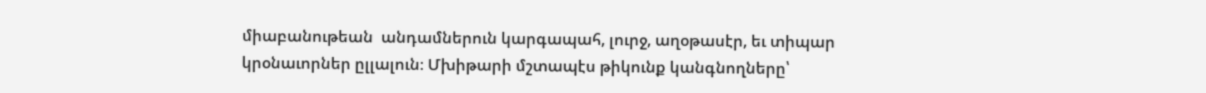միաբանութեան  անդամներուն կարգապահ, լուրջ, աղօթասէր, եւ տիպար կրօնաւորներ ըլլալուն։ Մխիթարի մշտապէս թիկունք կանգնողները՝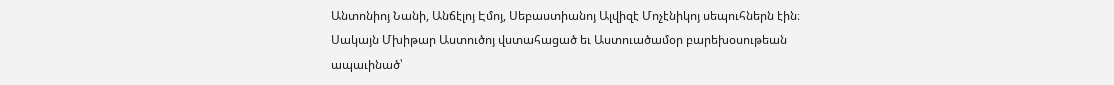Անտոնիոյ Նանի, Անճէլոյ Էմոյ, Սեբաստիանոյ Ալվիզէ Մոչէնիկոյ սեպուհներն էին։ Սակայն Մխիթար Աստուծոյ վստահացած եւ Աստուածամօր բարեխօսութեան ապաւինած՝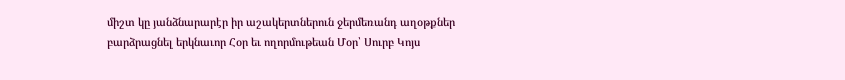միշտ կը յանձնարարէր իր աշակերտներուն ջերմեռանդ աղօթքներ բարձրացնել երկնաւոր Հօր եւ ողորմութեան Մօր՝ Սուրբ Կոյս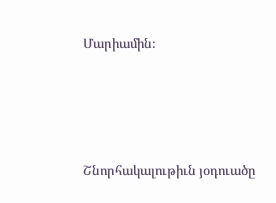Մարիամին։





Շնորհակալութիւն յօդուածը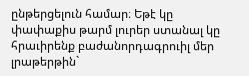ընթերցելուն համար։ Եթէ կը փափաքիս թարմ լուրեր ստանալ կը հրաւիրենք բաժանորդագրուիլ մեր լրաթերթին`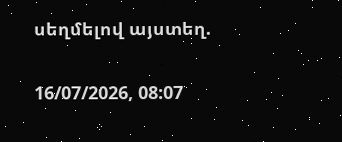սեղմելով այստեղ.

16/07/2026, 08:07